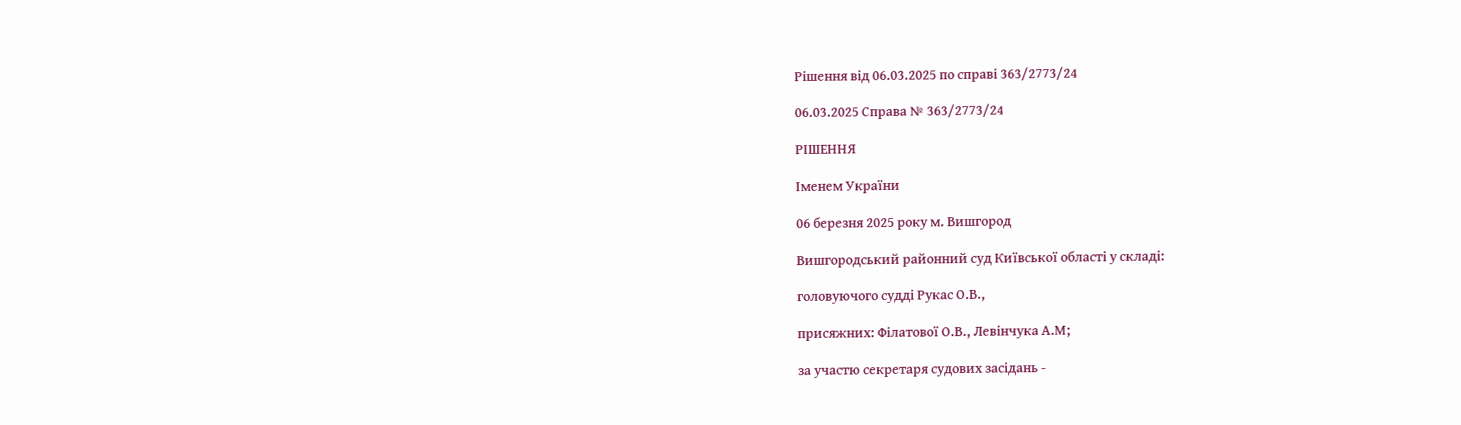Рішення від 06.03.2025 по справі 363/2773/24

06.03.2025 Справа № 363/2773/24

РІШЕННЯ

Іменем України

06 березня 2025 року м. Вишгород

Вишгородський районний суд Київської області у складі:

головуючого судді Рукас О.В.,

присяжних: Філатової О.В., Левінчука А.М;

за участю секретаря судових засідань -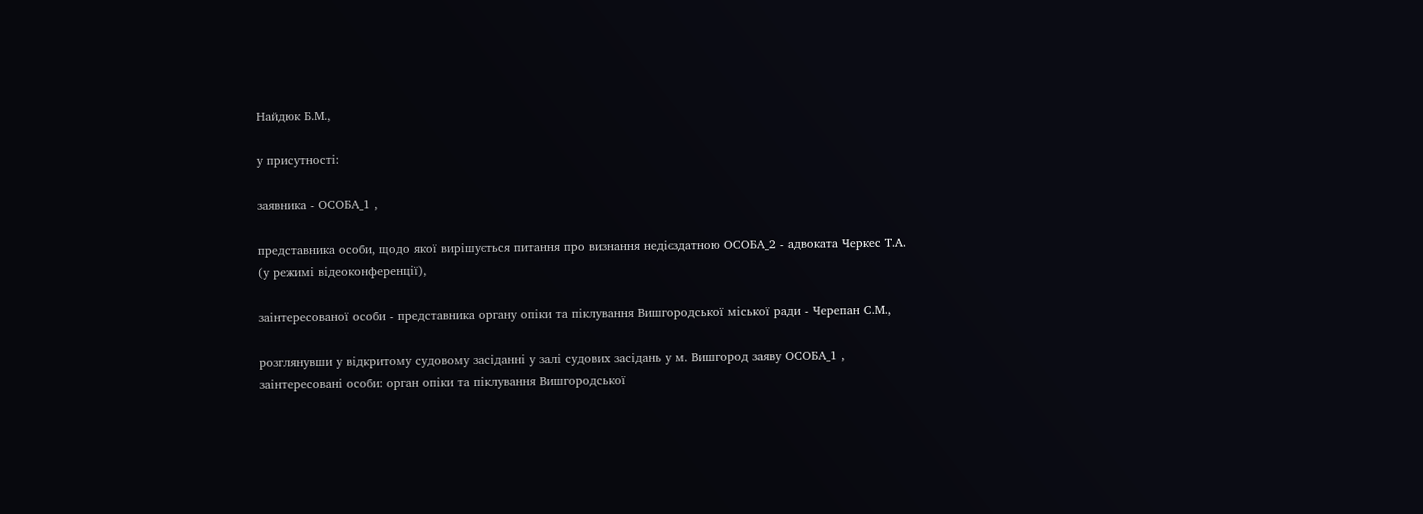Найдюк Б.М.,

у присутності:

заявника - ОСОБА_1 ,

представника особи, щодо якої вирішується питання про визнання недієздатною ОСОБА_2 - адвоката Черкес Т.А. (у режимі відеоконференції),

заінтересованої особи - представника органу опіки та піклування Вишгородської міської ради - Черепан С.М.,

розглянувши у відкритому судовому засіданні у залі судових засідань у м. Вишгород заяву ОСОБА_1 , заінтересовані особи: орган опіки та піклування Вишгородської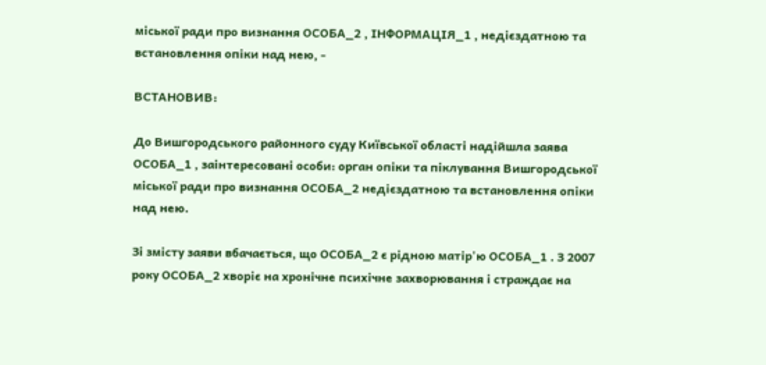міської ради про визнання ОСОБА_2 , ІНФОРМАЦІЯ_1 , недієздатною та встановлення опіки над нею, -

ВСТАНОВИВ:

До Вишгородського районного суду Київської області надійшла заява ОСОБА_1 , заінтересовані особи: орган опіки та піклування Вишгородської міської ради про визнання ОСОБА_2 недієздатною та встановлення опіки над нею.

Зі змісту заяви вбачається, що ОСОБА_2 є рідною матір'ю ОСОБА_1 . З 2007 року ОСОБА_2 хворіє на хронічне психічне захворювання і страждає на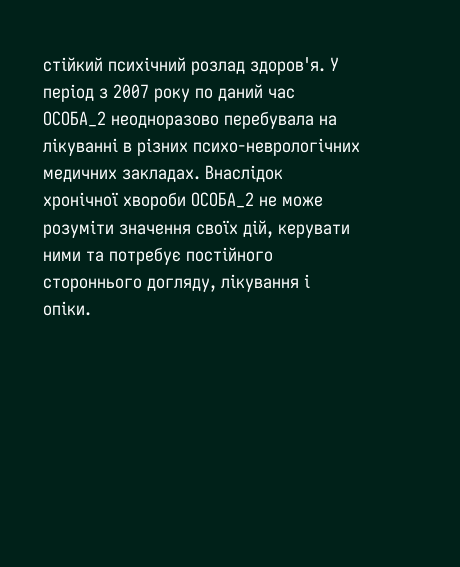стійкий психічний розлад здоров'я. У період з 2007 року по даний час ОСОБА_2 неодноразово перебувала на лікуванні в різних психо-неврологічних медичних закладах. Внаслідок хронічної хвороби ОСОБА_2 не може розуміти значення своїх дій, керувати ними та потребує постійного стороннього догляду, лікування і опіки.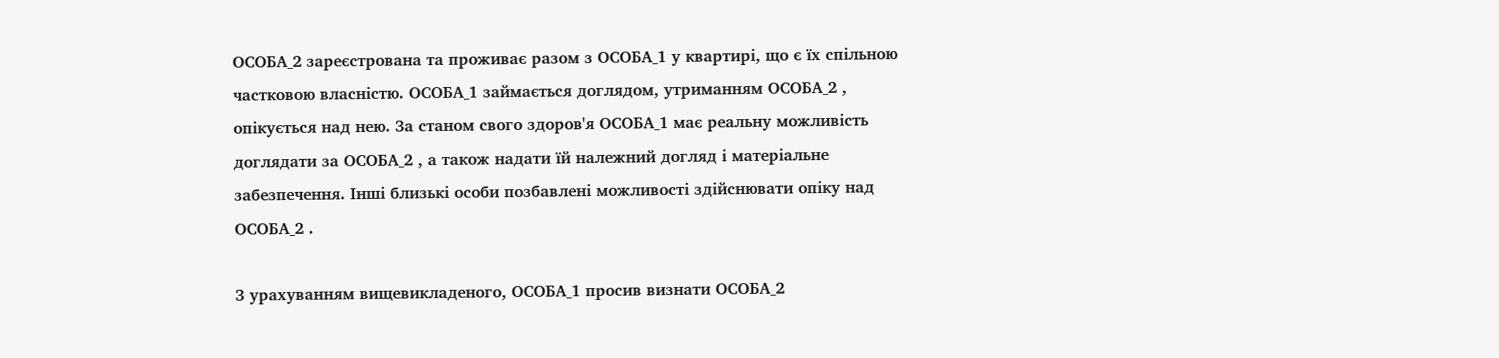ОСОБА_2 зареєстрована та проживає разом з ОСОБА_1 у квартирі, що є їх спільною частковою власністю. ОСОБА_1 займається доглядом, утриманням ОСОБА_2 , опікується над нею. За станом свого здоров'я ОСОБА_1 має реальну можливість доглядати за ОСОБА_2 , а також надати їй належний догляд і матеріальне забезпечення. Інші близькі особи позбавлені можливості здійснювати опіку над ОСОБА_2 .

З урахуванням вищевикладеного, ОСОБА_1 просив визнати ОСОБА_2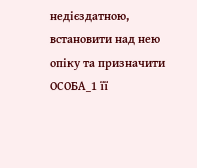недієздатною, встановити над нею опіку та призначити ОСОБА_1 її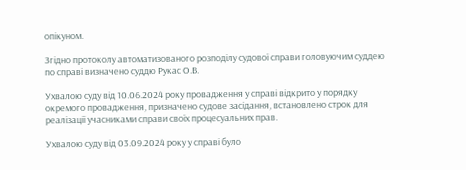опікуном.

Згідно протоколу автоматизованого розподілу судової справи головуючим суддею по справі визначено суддю Рукас О.В.

Ухвалою суду від 10.06.2024 року провадження у справі відкрито у порядку окремого провадження, призначено судове засідання, встановлено строк для реалізації учасниками справи своїх процесуальних прав.

Ухвалою суду від 03.09.2024 року у справі було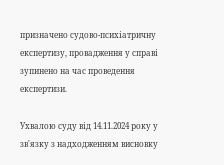призначено судово-психіатричну експертизу, провадження у справі зупинено на час проведення експертизи.

Ухвалою суду від 14.11.2024 року у зв'язку з надходженням висновку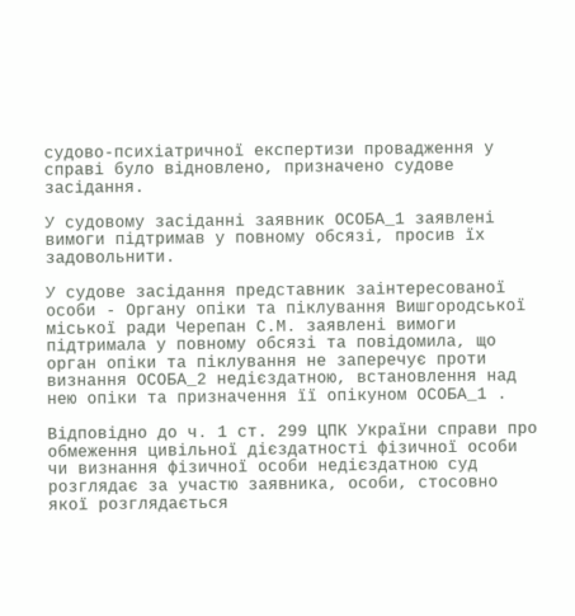судово-психіатричної експертизи провадження у справі було відновлено, призначено судове засідання.

У судовому засіданні заявник ОСОБА_1 заявлені вимоги підтримав у повному обсязі, просив їх задовольнити.

У судове засідання представник заінтересованої особи - Органу опіки та піклування Вишгородської міської ради Черепан С.М. заявлені вимоги підтримала у повному обсязі та повідомила, що орган опіки та піклування не заперечує проти визнання ОСОБА_2 недієздатною, встановлення над нею опіки та призначення її опікуном ОСОБА_1 .

Відповідно до ч. 1 ст. 299 ЦПК України справи про обмеження цивільної дієздатності фізичної особи чи визнання фізичної особи недієздатною суд розглядає за участю заявника, особи, стосовно якої розглядається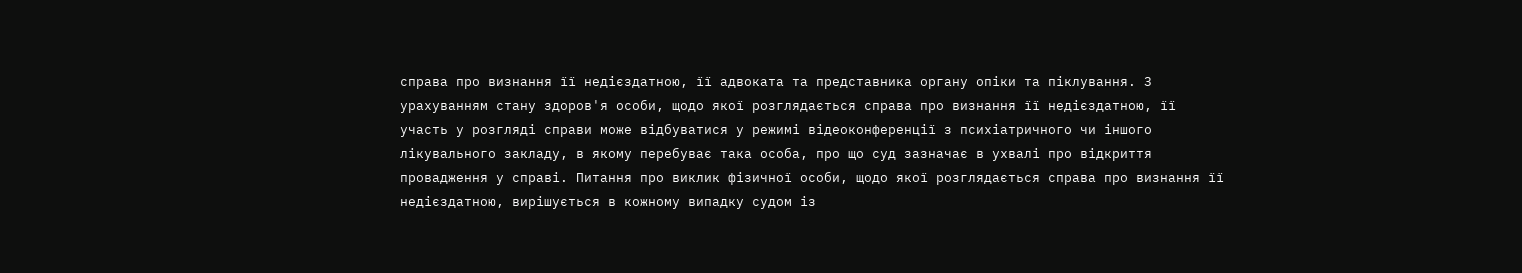справа про визнання її недієздатною, її адвоката та представника органу опіки та піклування. З урахуванням стану здоров'я особи, щодо якої розглядається справа про визнання її недієздатною, її участь у розгляді справи може відбуватися у режимі відеоконференції з психіатричного чи іншого лікувального закладу, в якому перебуває така особа, про що суд зазначає в ухвалі про відкриття провадження у справі. Питання про виклик фізичної особи, щодо якої розглядається справа про визнання її недієздатною, вирішується в кожному випадку судом із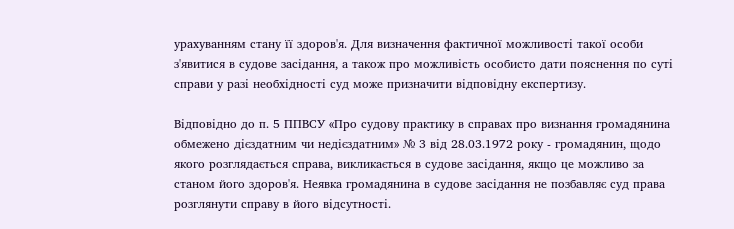урахуванням стану її здоров'я. Для визначення фактичної можливості такої особи з'явитися в судове засідання, а також про можливість особисто дати пояснення по суті справи у разі необхідності суд може призначити відповідну експертизу.

Відповідно до п. 5 ППВСУ «Про судову практику в справах про визнання громадянина обмежено дієздатним чи недієздатним» № 3 від 28.03.1972 року - громадянин, щодо якого розглядається справа, викликається в судове засідання, якщо це можливо за станом його здоров'я. Неявка громадянина в судове засідання не позбавляє суд права розглянути справу в його відсутності.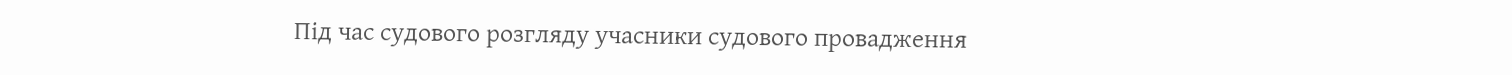Під час судового розгляду учасники судового провадження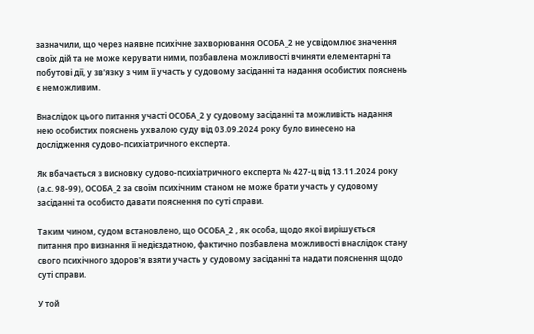зазначили, що через наявне психічне захворювання ОСОБА_2 не усвідомлює значення своїх дій та не може керувати ними, позбавлена можливості вчиняти елементарні та побутові дії, у зв'язку з чим її участь у судовому засіданні та надання особистих пояснень є неможливим.

Внаслідок цього питання участі ОСОБА_2 у судовому засіданні та можливість надання нею особистих пояснень ухвалою суду від 03.09.2024 року було винесено на дослідження судово-психіатричного експерта.

Як вбачається з висновку судово-психіатричного експерта № 427-ц від 13.11.2024 року (а.с. 98-99), ОСОБА_2 за своїм психічним станом не може брати участь у судовому засіданні та особисто давати пояснення по суті справи.

Таким чином, судом встановлено, що ОСОБА_2 , як особа, щодо якої вирішується питання про визнання її недієздатною, фактично позбавлена можливості внаслідок стану свого психічного здоров'я взяти участь у судовому засіданні та надати пояснення щодо суті справи.

У той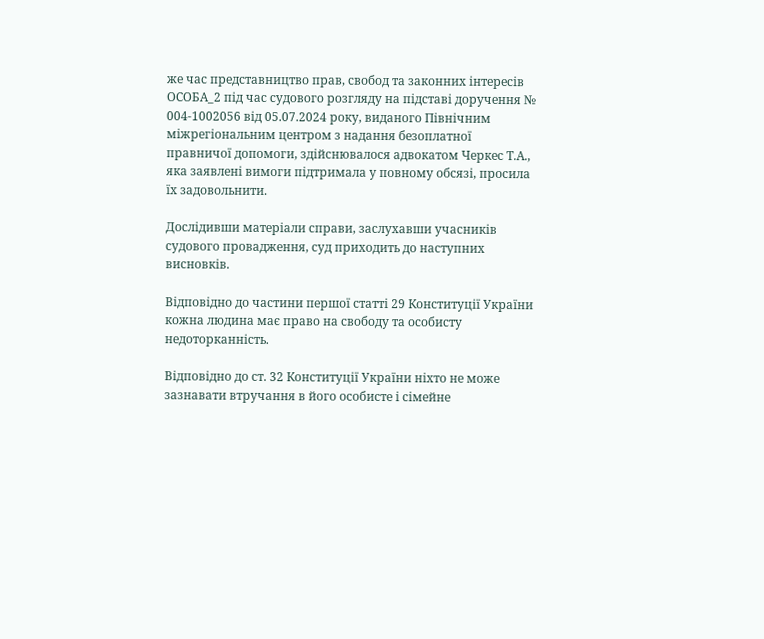же час представництво прав, свобод та законних інтересів ОСОБА_2 під час судового розгляду на підставі доручення № 004-1002056 від 05.07.2024 року, виданого Північним міжрегіональним центром з надання безоплатної правничої допомоги, здійснювалося адвокатом Черкес Т.А., яка заявлені вимоги підтримала у повному обсязі, просила їх задовольнити.

Дослідивши матеріали справи, заслухавши учасників судового провадження, суд приходить до наступних висновків.

Відповідно до частини першої статті 29 Конституції України кожна людина має право на свободу та особисту недоторканність.

Відповідно до ст. 32 Конституції України ніхто не може зазнавати втручання в його особисте і сімейне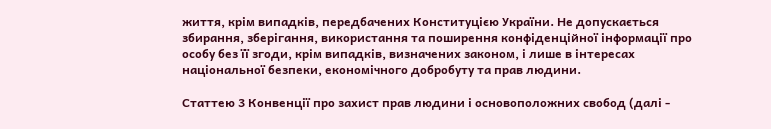життя, крім випадків, передбачених Конституцією України. Не допускається збирання, зберігання, використання та поширення конфіденційної інформації про особу без її згоди, крім випадків, визначених законом, і лише в інтересах національної безпеки, економічного добробуту та прав людини.

Статтею 3 Конвенції про захист прав людини і основоположних свобод (далі -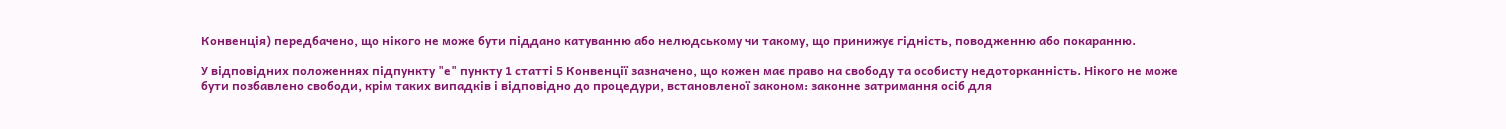Конвенція) передбачено, що нікого не може бути піддано катуванню або нелюдському чи такому, що принижує гідність, поводженню або покаранню.

У відповідних положеннях підпункту "е" пункту 1 статті 5 Конвенції зазначено, що кожен має право на свободу та особисту недоторканність. Нікого не може бути позбавлено свободи, крім таких випадків і відповідно до процедури, встановленої законом: законне затримання осіб для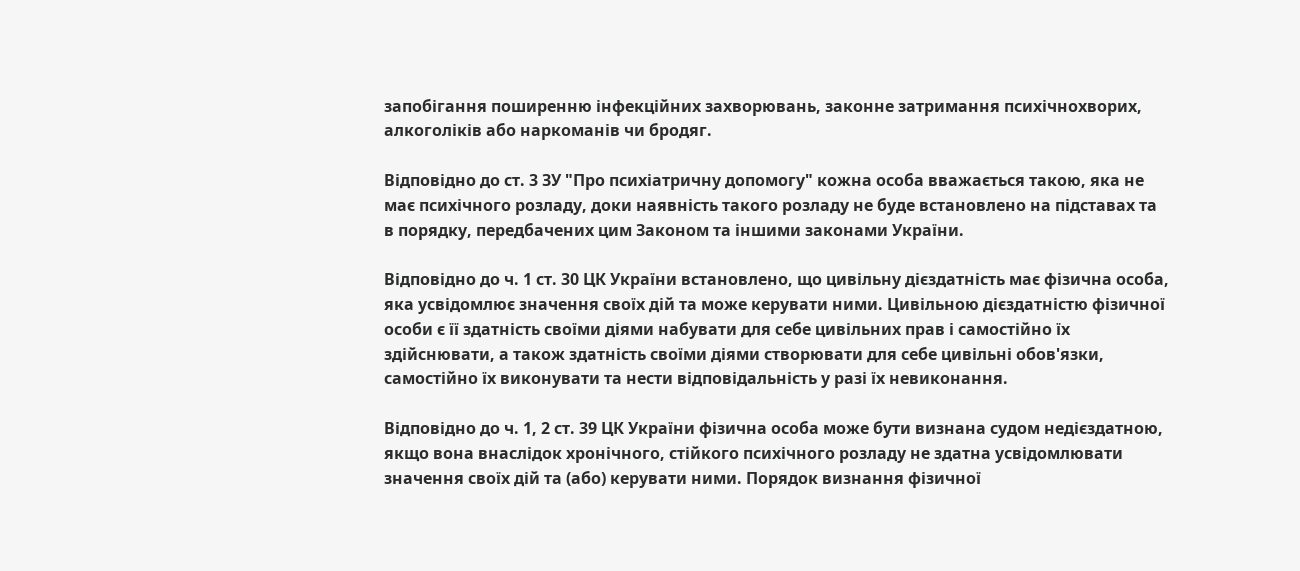запобігання поширенню інфекційних захворювань, законне затримання психічнохворих, алкоголіків або наркоманів чи бродяг.

Відповідно до ст. 3 ЗУ "Про психіатричну допомогу" кожна особа вважається такою, яка не має психічного розладу, доки наявність такого розладу не буде встановлено на підставах та в порядку, передбачених цим Законом та іншими законами України.

Відповідно до ч. 1 ст. 30 ЦК України встановлено, що цивільну дієздатність має фізична особа, яка усвідомлює значення своїх дій та може керувати ними. Цивільною дієздатністю фізичної особи є її здатність своїми діями набувати для себе цивільних прав і самостійно їх здійснювати, а також здатність своїми діями створювати для себе цивільні обов'язки, самостійно їх виконувати та нести відповідальність у разі їх невиконання.

Відповідно до ч. 1, 2 ст. 39 ЦК України фізична особа може бути визнана судом недієздатною, якщо вона внаслідок хронічного, стійкого психічного розладу не здатна усвідомлювати значення своїх дій та (або) керувати ними. Порядок визнання фізичної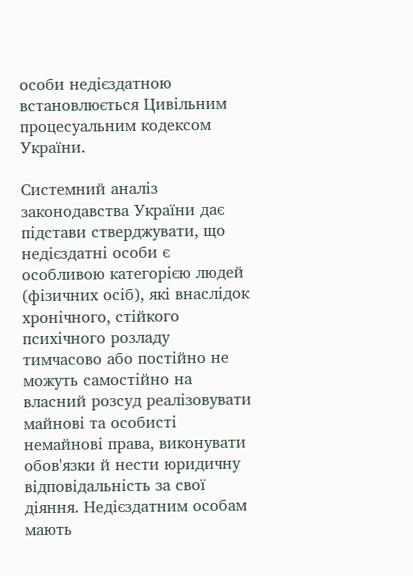особи недієздатною встановлюється Цивільним процесуальним кодексом України.

Системний аналіз законодавства України дає підстави стверджувати, що недієздатні особи є особливою категорією людей (фізичних осіб), які внаслідок хронічного, стійкого психічного розладу тимчасово або постійно не можуть самостійно на власний розсуд реалізовувати майнові та особисті немайнові права, виконувати обов'язки й нести юридичну відповідальність за свої діяння. Недієздатним особам мають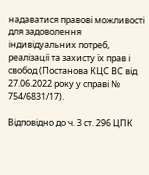надаватися правові можливості для задоволення індивідуальних потреб, реалізації та захисту їх прав і свобод (Постанова КЦС ВС від 27.06.2022 року у справі № 754/6831/17).

Відповідно до ч. 3 ст. 296 ЦПК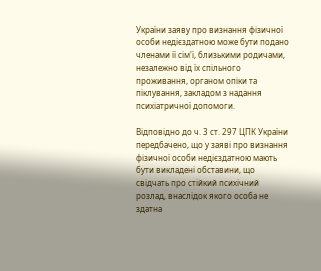України заяву про визнання фізичної особи недієздатною може бути подано членами її сім'ї, близькими родичами, незалежно від їх спільного проживання, органом опіки та піклування, закладом з надання психіатричної допомоги.

Відповідно до ч. 3 ст. 297 ЦПК України передбачено, що у заяві про визнання фізичної особи недієздатною мають бути викладені обставини, що свідчать про стійкий психічний розлад, внаслідок якого особа не здатна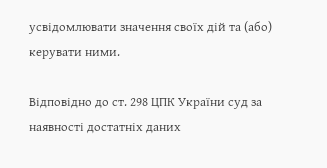усвідомлювати значення своїх дій та (або) керувати ними.

Відповідно до ст. 298 ЦПК України суд за наявності достатніх даних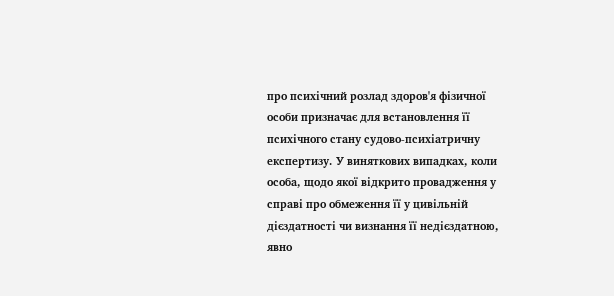про психічний розлад здоров'я фізичної особи призначає для встановлення її психічного стану судово-психіатричну експертизу. У виняткових випадках, коли особа, щодо якої відкрито провадження у справі про обмеження її у цивільній дієздатності чи визнання її недієздатною, явно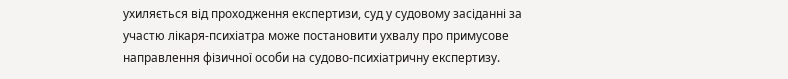ухиляється від проходження експертизи, суд у судовому засіданні за участю лікаря-психіатра може постановити ухвалу про примусове направлення фізичної особи на судово-психіатричну експертизу.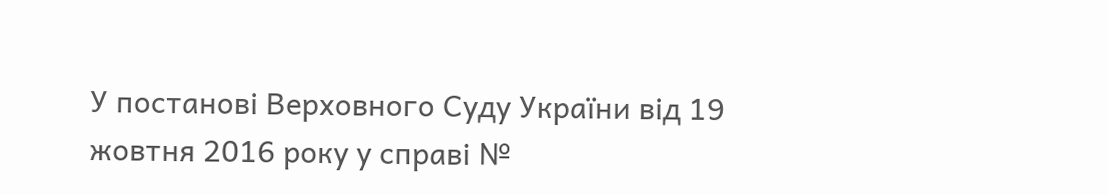У постанові Верховного Суду України від 19 жовтня 2016 року у справі №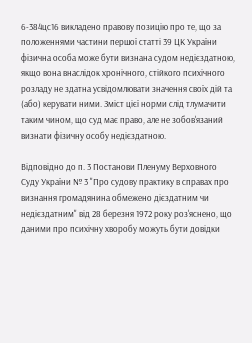6-384цс16 викладено правову позицію про те, що за положеннями частини першої статті 39 ЦК України фізична особа може бути визнана судом недієздатною, якщо вона внаслідок хронічного, стійкого психічного розладу не здатна усвідомлювати значення своїх дій та (або) керувати ними. Зміст цієї норми слід тлумачити таким чином, що суд має право, але не зобов'язаний визнати фізичну особу недієздатною.

Відповідно до п. 3 Постанови Пленуму Верховного Суду України № 3 "Про судову практику в справах про визнання громадянина обмежено дієздатним чи недієздатним" від 28 березня 1972 року роз'яснено, що даними про психічну хворобу можуть бути довідки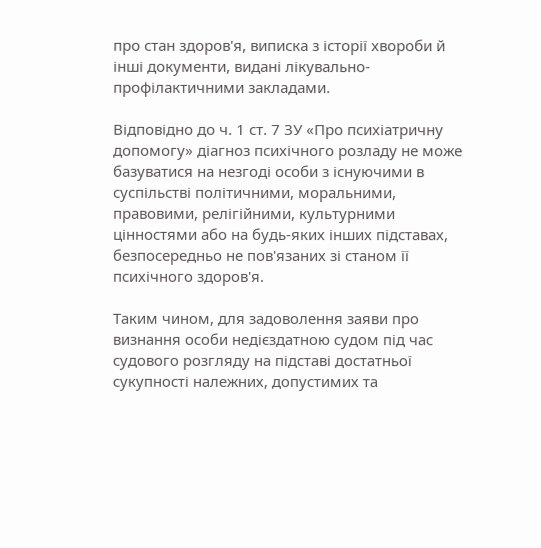про стан здоров'я, виписка з історії хвороби й інші документи, видані лікувально-профілактичними закладами.

Відповідно до ч. 1 ст. 7 ЗУ «Про психіатричну допомогу» діагноз психічного розладу не може базуватися на незгоді особи з існуючими в суспільстві політичними, моральними, правовими, релігійними, культурними цінностями або на будь-яких інших підставах, безпосередньо не пов'язаних зі станом її психічного здоров'я.

Таким чином, для задоволення заяви про визнання особи недієздатною судом під час судового розгляду на підставі достатньої сукупності належних, допустимих та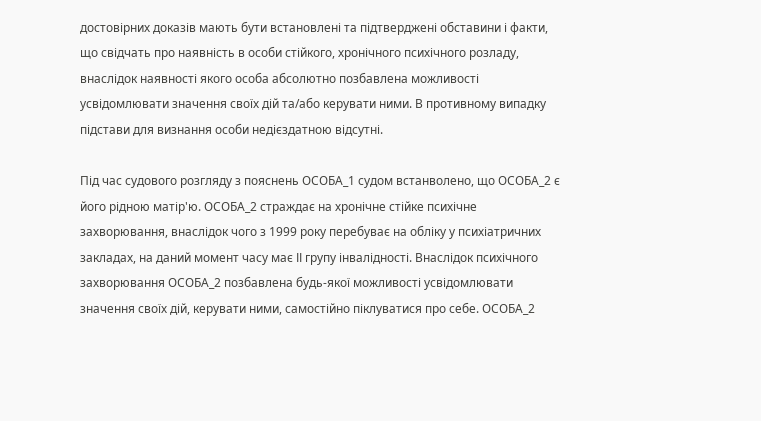достовірних доказів мають бути встановлені та підтверджені обставини і факти, що свідчать про наявність в особи стійкого, хронічного психічного розладу, внаслідок наявності якого особа абсолютно позбавлена можливості усвідомлювати значення своїх дій та/або керувати ними. В противному випадку підстави для визнання особи недієздатною відсутні.

Під час судового розгляду з пояснень ОСОБА_1 судом встанволено, що ОСОБА_2 є його рідною матір'ю. ОСОБА_2 страждає на хронічне стійке психічне захворювання, внаслідок чого з 1999 року перебуває на обліку у психіатричних закладах, на даний момент часу має ІІ групу інвалідності. Внаслідок психічного захворювання ОСОБА_2 позбавлена будь-якої можливості усвідомлювати значення своїх дій, керувати ними, самостійно піклуватися про себе. ОСОБА_2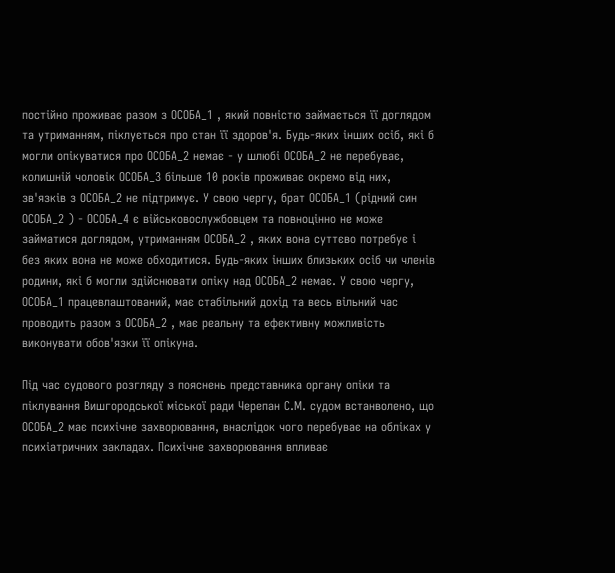постійно проживає разом з ОСОБА_1 , який повністю займається її доглядом та утриманням, піклується про стан її здоров'я. Будь-яких інших осіб, які б могли опікуватися про ОСОБА_2 немає - у шлюбі ОСОБА_2 не перебуває, колишній чоловік ОСОБА_3 більше 10 років проживає окремо від них, зв'язків з ОСОБА_2 не підтримує. У свою чергу, брат ОСОБА_1 (рідний син ОСОБА_2 ) - ОСОБА_4 є військовослужбовцем та повноцінно не може займатися доглядом, утриманням ОСОБА_2 , яких вона суттєво потребує і без яких вона не може обходитися. Будь-яких інших близьких осіб чи членів родини, які б могли здійснювати опіку над ОСОБА_2 немає. У свою чергу, ОСОБА_1 працевлаштований, має стабільний дохід та весь вільний час проводить разом з ОСОБА_2 , має реальну та ефективну можливість виконувати обов'язки її опікуна.

Під час судового розгляду з пояснень представника органу опіки та піклування Вишгородської міської ради Черепан С.М. судом встанволено, що ОСОБА_2 має психічне захворювання, внаслідок чого перебуває на обліках у психіатричних закладах. Психічне захворювання впливає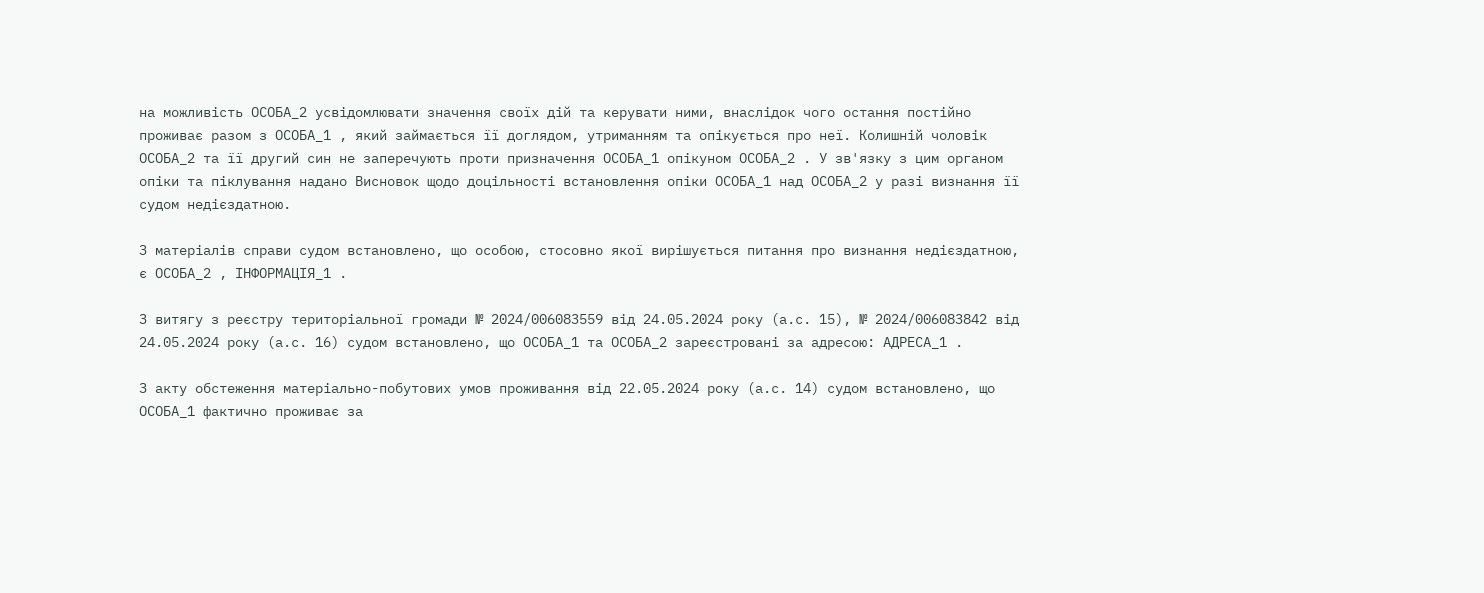на можливість ОСОБА_2 усвідомлювати значення своїх дій та керувати ними, внаслідок чого остання постійно проживає разом з ОСОБА_1 , який займається її доглядом, утриманням та опікується про неї. Колишній чоловік ОСОБА_2 та її другий син не заперечують проти призначення ОСОБА_1 опікуном ОСОБА_2 . У зв'язку з цим органом опіки та піклування надано Висновок щодо доцільності встановлення опіки ОСОБА_1 над ОСОБА_2 у разі визнання її судом недієздатною.

З матеріалів справи судом встановлено, що особою, стосовно якої вирішується питання про визнання недієздатною, є ОСОБА_2 , ІНФОРМАЦІЯ_1 .

З витягу з реєстру територіальної громади № 2024/006083559 від 24.05.2024 року (а.с. 15), № 2024/006083842 від 24.05.2024 року (а.с. 16) судом встановлено, що ОСОБА_1 та ОСОБА_2 зареєстровані за адресою: АДРЕСА_1 .

З акту обстеження матеріально-побутових умов проживання від 22.05.2024 року (а.с. 14) судом встановлено, що ОСОБА_1 фактично проживає за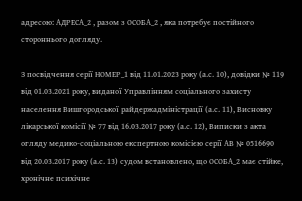адресою: АДРЕСА_2 , разом з ОСОБА_2 , яка потребує постійного стороннього догляду.

З посвідчення серії НОМЕР_1 від 11.01.2023 року (а.с. 10), довідки № 119 від 01.03.2021 року, виданої Управлінням соціального захисту населення Вишгородської райдержадміністрації (а.с. 11), Висновку лікарської комісії № 77 від 16.03.2017 року (а.с. 12), Виписки з акта огляду медико-соціальною експертною комісією серії АВ № 0516690 від 20.03.2017 року (а.с. 13) судом встановлено, що ОСОБА_2 має стійке, хронічне психічне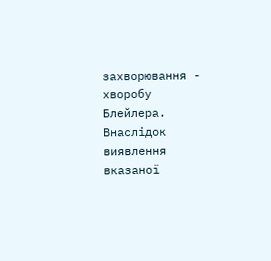захворювання - хворобу Блейлера. Внаслідок виявлення вказаної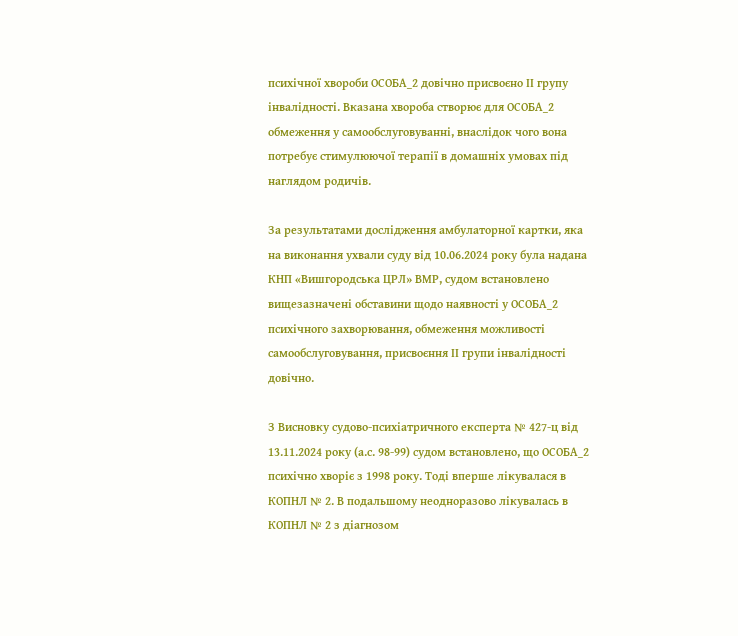психічної хвороби ОСОБА_2 довічно присвоєно ІІ групу інвалідності. Вказана хвороба створює для ОСОБА_2 обмеження у самообслуговуванні, внаслідок чого вона потребує стимулюючої терапії в домашніх умовах під наглядом родичів.

За результатами дослідження амбулаторної картки, яка на виконання ухвали суду від 10.06.2024 року була надана КНП «Вишгородська ЦРЛ» ВМР, судом встановлено вищезазначені обставини щодо наявності у ОСОБА_2 психічного захворювання, обмеження можливості самообслуговування, присвоєння ІІ групи інвалідності довічно.

З Висновку судово-психіатричного експерта № 427-ц від 13.11.2024 року (а.с. 98-99) судом встановлено, що ОСОБА_2 психічно хворіє з 1998 року. Тоді вперше лікувалася в КОПНЛ № 2. В подальшому неодноразово лікувалась в КОПНЛ № 2 з діагнозом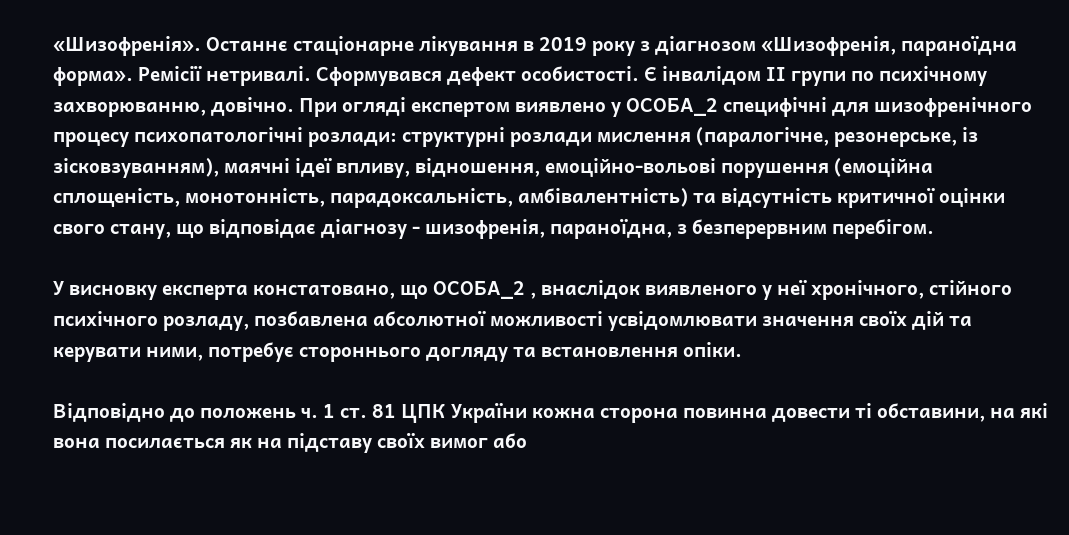«Шизофренія». Останнє стаціонарне лікування в 2019 року з діагнозом «Шизофренія, параноїдна форма». Ремісії нетривалі. Сформувався дефект особистості. Є інвалідом ІІ групи по психічному захворюванню, довічно. При огляді експертом виявлено у ОСОБА_2 специфічні для шизофренічного процесу психопатологічні розлади: структурні розлади мислення (паралогічне, резонерське, із зісковзуванням), маячні ідеї впливу, відношення, емоційно-вольові порушення (емоційна сплощеність, монотонність, парадоксальність, амбівалентність) та відсутність критичної оцінки свого стану, що відповідає діагнозу - шизофренія, параноїдна, з безперервним перебігом.

У висновку експерта констатовано, що ОСОБА_2 , внаслідок виявленого у неї хронічного, стійного психічного розладу, позбавлена абсолютної можливості усвідомлювати значення своїх дій та керувати ними, потребує стороннього догляду та встановлення опіки.

Відповідно до положень ч. 1 ст. 81 ЦПК України кожна сторона повинна довести ті обставини, на які вона посилається як на підставу своїх вимог або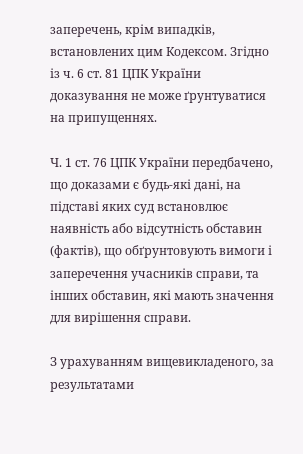заперечень, крім випадків, встановлених цим Кодексом. Згідно із ч. 6 ст. 81 ЦПК України доказування не може ґрунтуватися на припущеннях.

Ч. 1 ст. 76 ЦПК України передбачено, що доказами є будь-які дані, на підставі яких суд встановлює наявність або відсутність обставин (фактів), що обґрунтовують вимоги і заперечення учасників справи, та інших обставин, які мають значення для вирішення справи.

З урахуванням вищевикладеного, за результатами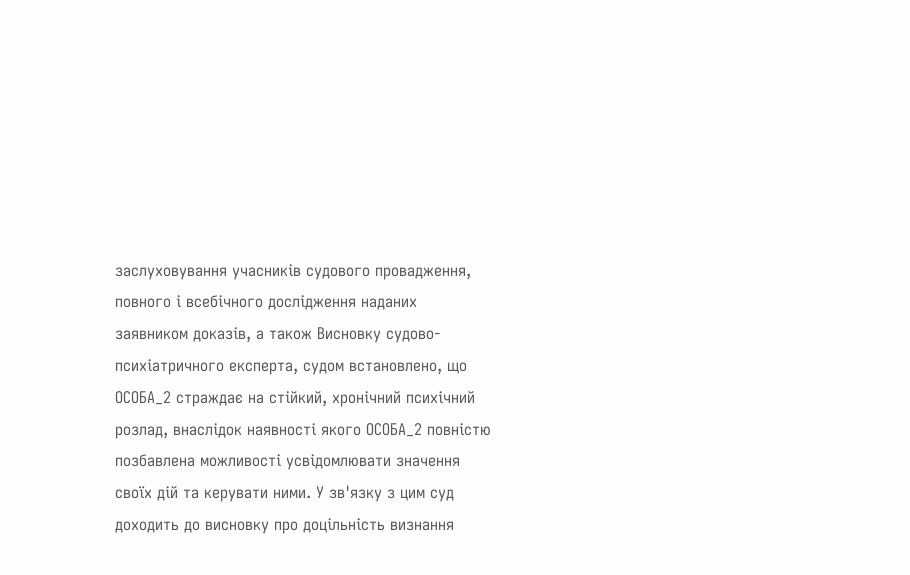заслуховування учасників судового провадження, повного і всебічного дослідження наданих заявником доказів, а також Висновку судово-психіатричного експерта, судом встановлено, що ОСОБА_2 страждає на стійкий, хронічний психічний розлад, внаслідок наявності якого ОСОБА_2 повністю позбавлена можливості усвідомлювати значення своїх дій та керувати ними. У зв'язку з цим суд доходить до висновку про доцільність визнання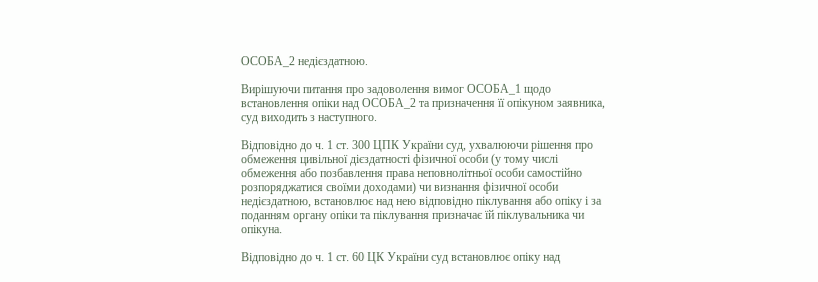ОСОБА_2 недієздатною.

Вирішуючи питання про задоволення вимог ОСОБА_1 щодо встановлення опіки над ОСОБА_2 та призначення її опікуном заявника, суд виходить з наступного.

Відповідно до ч. 1 ст. 300 ЦПК України суд, ухвалюючи рішення про обмеження цивільної дієздатності фізичної особи (у тому числі обмеження або позбавлення права неповнолітньої особи самостійно розпоряджатися своїми доходами) чи визнання фізичної особи недієздатною, встановлює над нею відповідно піклування або опіку і за поданням органу опіки та піклування призначає їй піклувальника чи опікуна.

Відповідно до ч. 1 ст. 60 ЦК України суд встановлює опіку над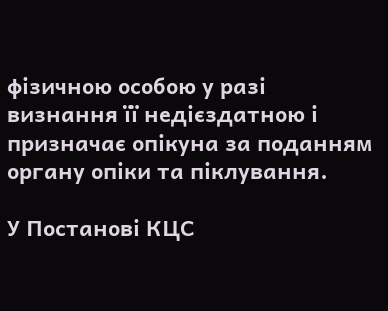фізичною особою у разі визнання її недієздатною і призначає опікуна за поданням органу опіки та піклування.

У Постанові КЦС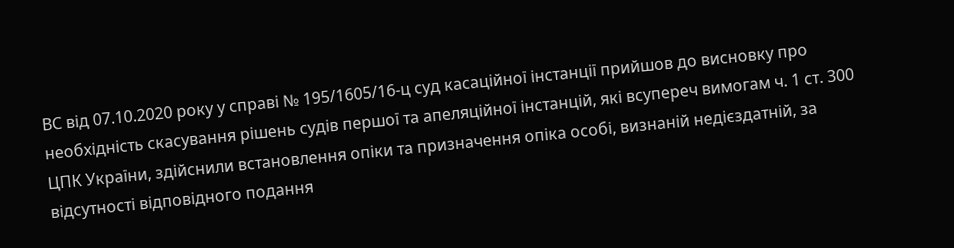ВС від 07.10.2020 року у справі № 195/1605/16-ц суд касаційної інстанції прийшов до висновку про необхідність скасування рішень судів першої та апеляційної інстанцій, які всупереч вимогам ч. 1 ст. 300 ЦПК України, здійснили встановлення опіки та призначення опіка особі, визнаній недієздатній, за відсутності відповідного подання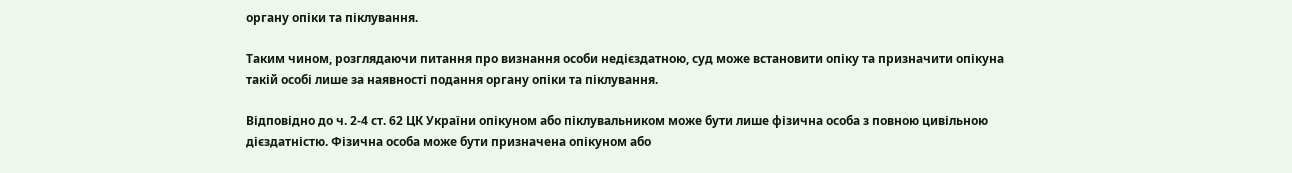органу опіки та піклування.

Таким чином, розглядаючи питання про визнання особи недієздатною, суд може встановити опіку та призначити опікуна такій особі лише за наявності подання органу опіки та піклування.

Відповідно до ч. 2-4 ст. 62 ЦК України опікуном або піклувальником може бути лише фізична особа з повною цивільною дієздатністю. Фізична особа може бути призначена опікуном або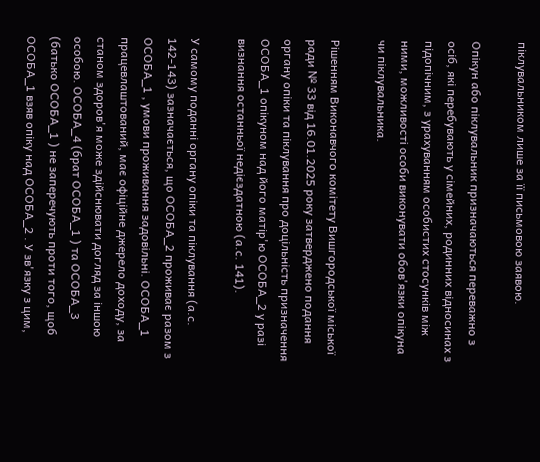піклувальником лише за її письмовою заявою.

Опікун або піклувальник призначаються переважно з осіб, які перебувають у сімейних, родинних відносинах з підопічним, з урахуванням особистих стосунків між ними, можливості особи виконувати обов'язки опікуна чи піклувальника.

Рішенням Виконавчого комітету Вишгородської міської ради № 33 від 16.01.2025 року затверджено подання органу опіки та піклування про доцільність призначення ОСОБА_1 опікуном над його матір'ю ОСОБА_2 у разі визнання останньої недієздатною (а.с. 141).

У самому поданні органу опіки та піклування (а.с. 142-143) зазначається, що ОСОБА_2 проживає разом з ОСОБА_1 , умови проживання задовільні. ОСОБА_1 працевлаштований, має офіційне джерело доходу, за станом здоров'я може здійснювати догляд за іншою особою. ОСОБА_4 (брат ОСОБА_1 ) та ОСОБА_3 (батько ОСОБА_1 ) не заперечують проти того, щоб ОСОБА_1 взяв опіку над ОСОБА_2 . У зв'язку з цим,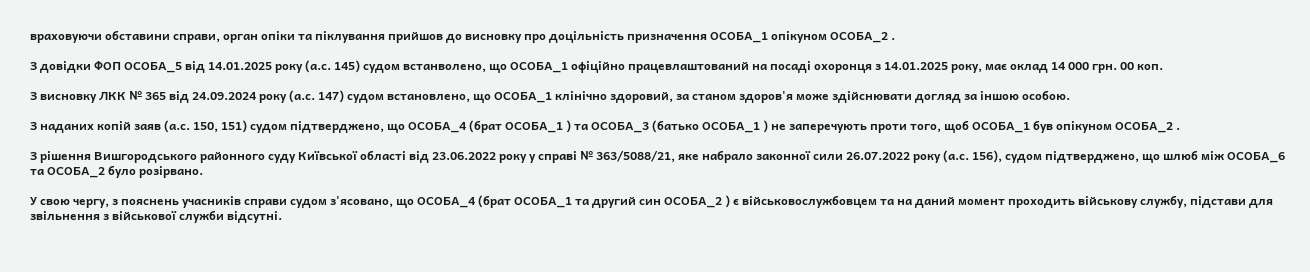враховуючи обставини справи, орган опіки та піклування прийшов до висновку про доцільність призначення ОСОБА_1 опікуном ОСОБА_2 .

З довідки ФОП ОСОБА_5 від 14.01.2025 року (а.с. 145) судом встанволено, що ОСОБА_1 офіційно працевлаштований на посаді охоронця з 14.01.2025 року, має оклад 14 000 грн. 00 коп.

З висновку ЛКК № 365 від 24.09.2024 року (а.с. 147) судом встановлено, що ОСОБА_1 клінічно здоровий, за станом здоров'я може здійснювати догляд за іншою особою.

З наданих копій заяв (а.с. 150, 151) судом підтверджено, що ОСОБА_4 (брат ОСОБА_1 ) та ОСОБА_3 (батько ОСОБА_1 ) не заперечують проти того, щоб ОСОБА_1 був опікуном ОСОБА_2 .

З рішення Вишгородського районного суду Київської області від 23.06.2022 року у справі № 363/5088/21, яке набрало законної сили 26.07.2022 року (а.с. 156), судом підтверджено, що шлюб між ОСОБА_6 та ОСОБА_2 було розірвано.

У свою чергу, з пояснень учасників справи судом з'ясовано, що ОСОБА_4 (брат ОСОБА_1 та другий син ОСОБА_2 ) є військовослужбовцем та на даний момент проходить військову службу, підстави для звільнення з військової служби відсутні.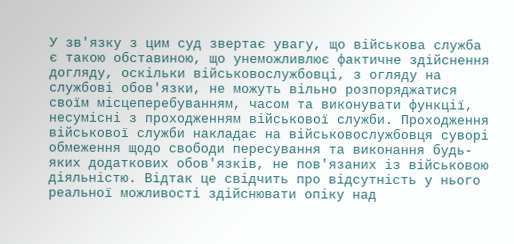У зв'язку з цим суд звертає увагу, що військова служба є такою обставиною, що унеможливлює фактичне здійснення догляду, оскільки військовослужбовці, з огляду на службові обов'язки, не можуть вільно розпоряджатися своїм місцеперебуванням, часом та виконувати функції, несумісні з проходженням військової служби. Проходження військової служби накладає на військовослужбовця суворі обмеження щодо свободи пересування та виконання будь-яких додаткових обов'язків, не пов'язаних із військовою діяльністю. Відтак це свідчить про відсутність у нього реальної можливості здійснювати опіку над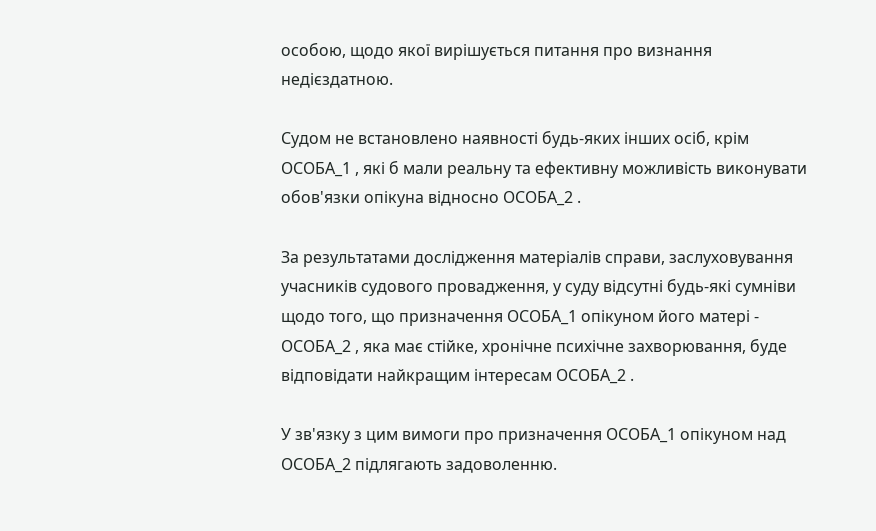особою, щодо якої вирішується питання про визнання недієздатною.

Судом не встановлено наявності будь-яких інших осіб, крім ОСОБА_1 , які б мали реальну та ефективну можливість виконувати обов'язки опікуна відносно ОСОБА_2 .

За результатами дослідження матеріалів справи, заслуховування учасників судового провадження, у суду відсутні будь-які сумніви щодо того, що призначення ОСОБА_1 опікуном його матері - ОСОБА_2 , яка має стійке, хронічне психічне захворювання, буде відповідати найкращим інтересам ОСОБА_2 .

У зв'язку з цим вимоги про призначення ОСОБА_1 опікуном над ОСОБА_2 підлягають задоволенню.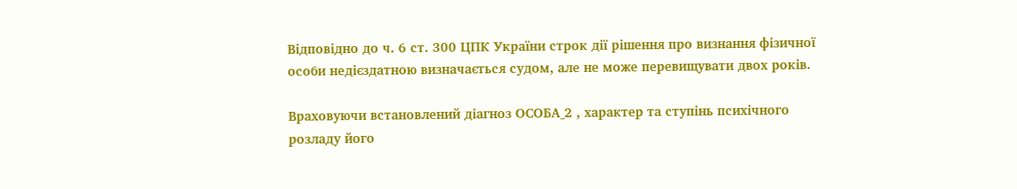Відповідно до ч. 6 ст. 300 ЦПК України строк дії рішення про визнання фізичної особи недієздатною визначається судом, але не може перевищувати двох років.

Враховуючи встановлений діагноз ОСОБА_2 , характер та ступінь психічного розладу його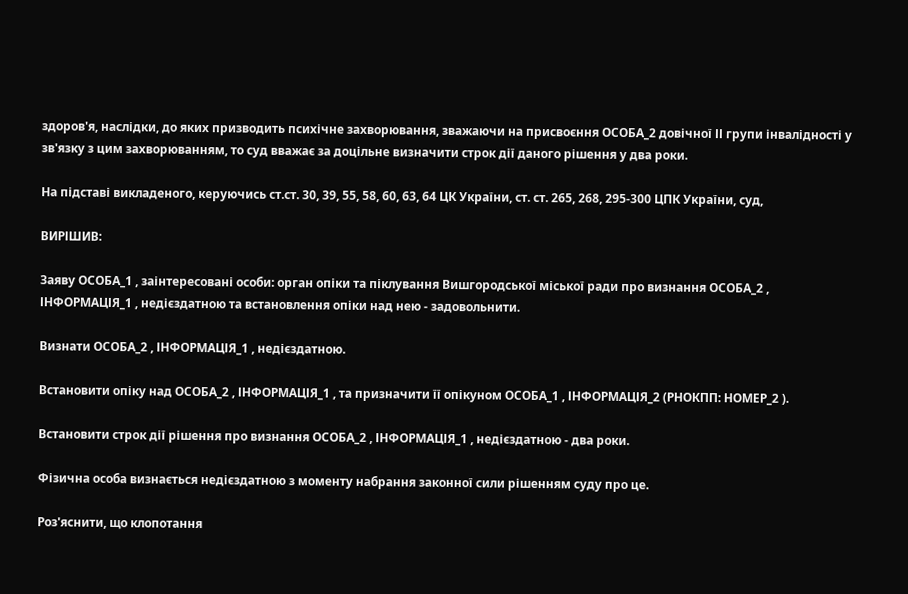здоров'я, наслідки, до яких призводить психічне захворювання, зважаючи на присвоєння ОСОБА_2 довічної ІІ групи інвалідності у зв'язку з цим захворюванням, то суд вважає за доцільне визначити строк дії даного рішення у два роки.

На підставі викладеного, керуючись ст.ст. 30, 39, 55, 58, 60, 63, 64 ЦК України, ст. ст. 265, 268, 295-300 ЦПК України, суд,

ВИРІШИВ:

Заяву ОСОБА_1 , заінтересовані особи: орган опіки та піклування Вишгородської міської ради про визнання ОСОБА_2 , ІНФОРМАЦІЯ_1 , недієздатною та встановлення опіки над нею - задовольнити.

Визнати ОСОБА_2 , ІНФОРМАЦІЯ_1 , недієздатною.

Встановити опіку над ОСОБА_2 , ІНФОРМАЦІЯ_1 , та призначити її опікуном ОСОБА_1 , ІНФОРМАЦІЯ_2 (РНОКПП: НОМЕР_2 ).

Встановити строк дії рішення про визнання ОСОБА_2 , ІНФОРМАЦІЯ_1 , недієздатною - два роки.

Фізична особа визнається недієздатною з моменту набрання законної сили рішенням суду про це.

Роз'яснити, що клопотання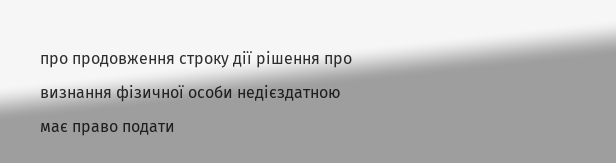про продовження строку дії рішення про визнання фізичної особи недієздатною має право подати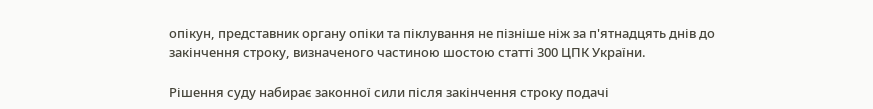опікун, представник органу опіки та піклування не пізніше ніж за п'ятнадцять днів до закінчення строку, визначеного частиною шостою статті 300 ЦПК України.

Рішення суду набирає законної сили після закінчення строку подачі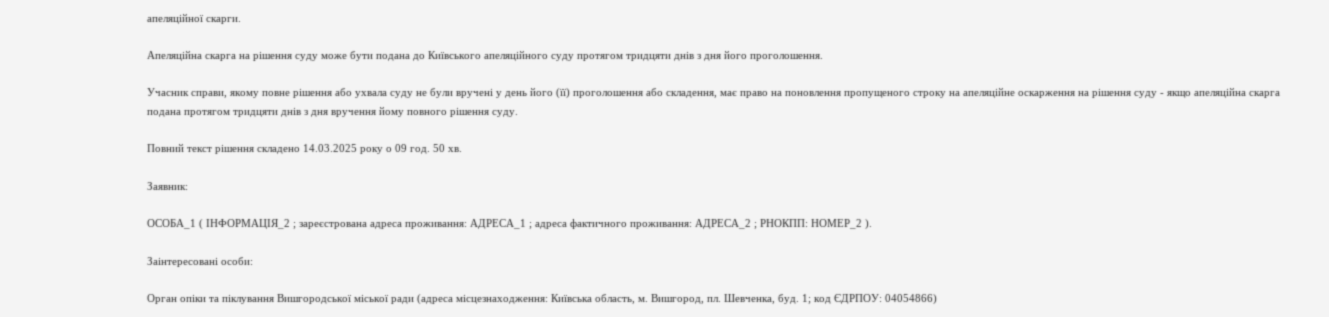апеляційної скарги.

Апеляційна скарга на рішення суду може бути подана до Київського апеляційного суду протягом тридцяти днів з дня його проголошення.

Учасник справи, якому повне рішення або ухвала суду не були вручені у день його (її) проголошення або складення, має право на поновлення пропущеного строку на апеляційне оскарження на рішення суду - якщо апеляційна скарга подана протягом тридцяти днів з дня вручення йому повного рішення суду.

Повний текст рішення складено 14.03.2025 року о 09 год. 50 хв.

Заявник:

ОСОБА_1 ( ІНФОРМАЦІЯ_2 ; зареєстрована адреса проживання: АДРЕСА_1 ; адреса фактичного проживання: АДРЕСА_2 ; РНОКПП: НОМЕР_2 ).

Заінтересовані особи:

Орган опіки та піклування Вишгородської міської ради (адреса місцезнаходження: Київська область, м. Вишгород, пл. Шевченка, буд. 1; код ЄДРПОУ: 04054866)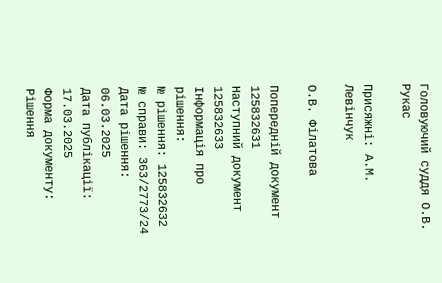Головуючий суддя О.В. Рукас

Присяжні: А.М. Левінчук

О.В. Філатова

Попередній документ
125832631
Наступний документ
125832633
Інформація про рішення:
№ рішення: 125832632
№ справи: 363/2773/24
Дата рішення: 06.03.2025
Дата публікації: 17.03.2025
Форма документу: Рішення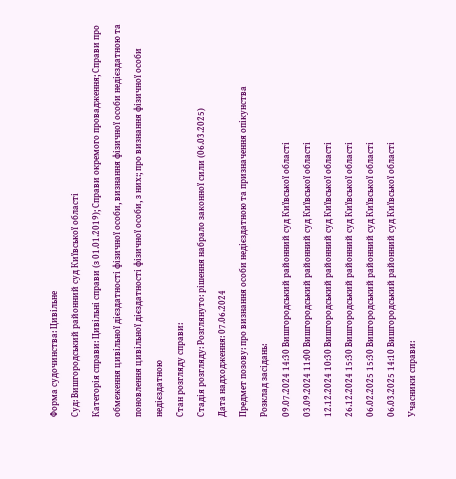Форма судочинства: Цивільне
Суд: Вишгородський районний суд Київської області
Категорія справи: Цивільні справи (з 01.01.2019); Справи окремого провадження; Справи про обмеження цивільної дієздатності фізичної особи, визнання фізичної особи недієздатною та поновлення цивільної дієздатності фізичної особи, з них:; про визнання фізичної особи недієздатною
Стан розгляду справи:
Стадія розгляду: Розглянуто: рішення набрало законної сили (06.03.2025)
Дата надходження: 07.06.2024
Предмет позову: про визнання особи недієздатною та призначення опікунства
Розклад засідань:
09.07.2024 14:30 Вишгородський районний суд Київської області
03.09.2024 11:00 Вишгородський районний суд Київської області
12.12.2024 10:30 Вишгородський районний суд Київської області
26.12.2024 15:30 Вишгородський районний суд Київської області
06.02.2025 15:30 Вишгородський районний суд Київської області
06.03.2025 14:10 Вишгородський районний суд Київської області
Учасники справи: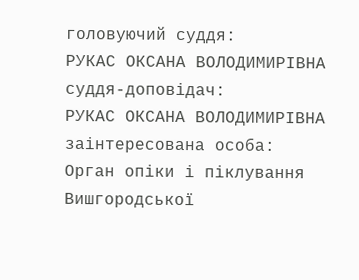головуючий суддя:
РУКАС ОКСАНА ВОЛОДИМИРІВНА
суддя-доповідач:
РУКАС ОКСАНА ВОЛОДИМИРІВНА
заінтересована особа:
Орган опіки і піклування Вишгородської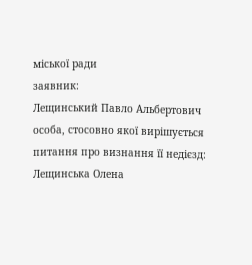міської ради
заявник:
Лещинський Павло Альбертович
особа, стосовно якої вирішується питання про визнання її недієзд:
Лещинська Олена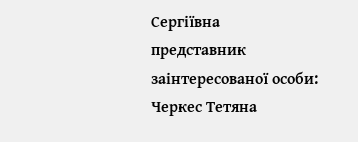Сергіївна
представник заінтересованої особи:
Черкес Тетяна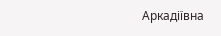Аркадіївна